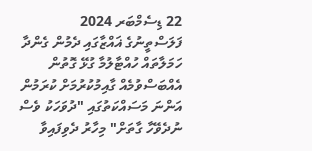22 ޑިސެމްބަރ 2024
ފަލަސްތީނުގެ ޣައްޒާގައި ދެމުން ގެންދާ ހަމަލާތައް ހުއްޓާލުމާ ގުޅޭ ގޮތުން އެއްބަސްވުމެއް ގާއިމުކުރުމަށް ކުރަމުން އަންނަ މަސައްކަތުގައި "ދުވަހަކު ވެސް ނުދެވޭހާ ގާތަށް" މިހާރު ދެވިފައިވާ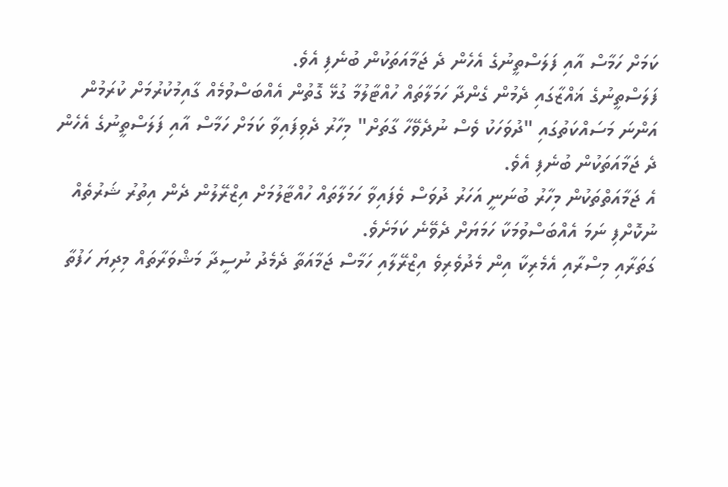ކަމަށް ހަމާސް އާއި ފަލަސްތީނުގެ އެހެން ދެ ޖަމާއަތަކުން ބުނެފި އެވެ.
ފަލަސްތީނުގެ ޣައްޒާގައި ދެމުން ގެންދާ ހަމަލާތައް ހުއްޓާލުމާ ގުޅޭ ގޮތުން އެއްބަސްވުމެއް ގާއިމުކުރުމަށް ކުރަމުން އަންނަ މަސައްކަތުގައި "ދުވަހަކު ވެސް ނުދެވޭހާ ގާތަށް" މިހާރު ދެވިފައިވާ ކަމަށް ހަމާސް އާއި ފަލަސްތީނުގެ އެހެން ދެ ޖަމާއަތަކުން ބުނެފި އެވެ.
އެ ޖަމާއަތްތަކުން މިހާރު ބުނަނީ އަހަރު ދުވަސް ވެފައިވާ ހަމަލާތައް ހުއްޓާލުމަށް އިޒްރޭލުން ދެން އިތުރު ޝަރުތެއް ނުކޮށްފި ނަމަ އެއްބަސްވުމަކާ ހަމަޔަށް ދެވޭނެ ކަމަށެވެ.
ގަތަރާއި މިސްރާއި އެމެރިކާ އިން މެދުވެރިވެ އިޒްރޭލާއި ހަމާސް ޖަމާއަތާ ދެމެދު ނުސީދާ މަޝްވަރާތައް މިދިޔަ ހަފުތާ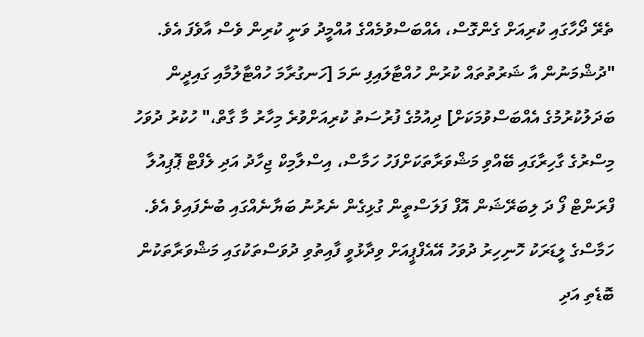ތެރޭ ދޯހާގައި ކުރިއަށް ގެންގޮސް، އެއްބަސްވުމެއްގެ އުއްމީދު ވަނީ ކުރިން ވެސް އާވެފަ އެވެ.
"ދުޝްމަނުން އާ ޝަރުތުތައް ކުރުން ހުއްޓާލައިފި ނަމަ [ހަނގުރާމަ ހުއްޓާލުމާއި ގައިދީން ބަދަލުކުރުމުގެ އެއްބަސްވުމަކަށް] ދިއުމުގެ ފުރުސަތު ކުރިއަށްވުރެ މިހާރު މާ ގާތް،" ހުކުރު ދުވަހު މިސްރުގެ ގާހިރާގައި ބޭއްވި މަޝްވަރާތަކަށްފަހު ހަމާސް، އިސްލާމިކް ޖިހާދު އަދި ލެފްޓް ޕޮޕިއުލާ ފްރަންޓް ފޯ ދަ ލިބަރޭޝަން އޮފް ފަލަސްތީން ގުޅިގެން ނެރުނު ބަޔާނެއްގައި ބުނެފައިވެ އެވެ.
ހަމާސްގެ ލީޑަރަކު ހޮނިހިރު ދުވަހު އޭއެފްޕީއަށް ވިދާޅުވީ ފާއިތުވި ދުވަސްތަކުގައި މަޝްވަރާތަކުން ބޮޑެތި އަދި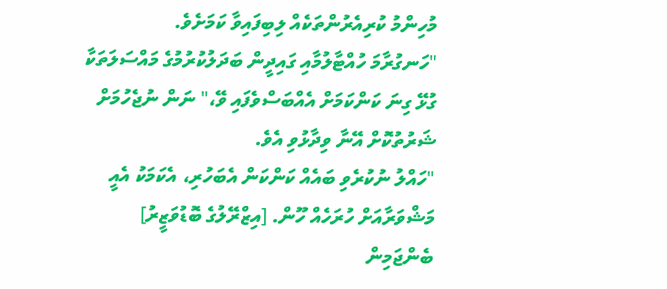މުހިންމު ކުރިއެރުންތަކެއް ލިބިފައިވާ ކަމަށެވެ.
"ހަނގުރާމަ ހުއްޓާލުމާއި ގައިދީން ބަދަލުކުރުމުގެ މައްސަލަތަކާ ގުޅޭ ގިނަ ކަންކަމަށް އެއްބަސްވެފައި ވޭ،" ނަން ނުޖެހުމަށް ޝަރުތުކޮށް އޭނާ ވިދާޅުވި އެވެ.
"ހައްލު ނުކުރެވި ބައެއް ކަންކަން އެބަހުރި، އެކަމަކު އެއީ މަޝްވަރާއަށް ހުރަހެއް ހޫން. [އިޒްރޭލުގެ ބޮޑުވަޒީރު] ބެންޖަމިން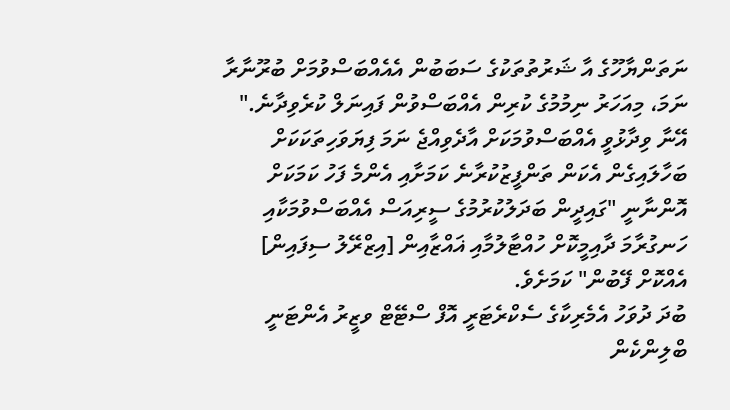ނަތަންޔާހޫގެ އާ ޝަރުތުތަކުގެ ސަބަބުން އެއެއްބަސްވުމަށް ބުރޫނާރާ ނަމަ، މިއަހަރު ނިމުމުގެ ކުރިން އެއްބަސްވުން ފައިނަލް ކުރެވިދާނެ."
އޭނާ ވިދާޅުވީ އެއްބަސްވުމަކަށް އާދެވިއްޖެ ނަމަ ފިޔަވަހިތަކަކަށް ބަހާލައިގެން އެކަން ތަންފީޒުކުރާނެ ކަމަށާއި އެންމެ ފަހު ކަމަކަށް އޮންނާނީ "ގައިދީން ބަދަލުކުރުމުގެ ސީރިއަސް އެއްބަސްވުމަކާއި ހަނގުރާމަ ދާއިމީކޮށް ހުއްޓާލުމާއި ޣައްޒާއިން [އިޒްރޭލު ސިފައިން] އެއްކޮށް ފޭބުން" ކަމަށެވެ.
ބުދަ ދުވަހު އެމެރިކާގެ ސެކްރެޓަރީ އޮފް ސްޓޭޓް ވޒީރު އެންޓަނީ ބްލިންކެން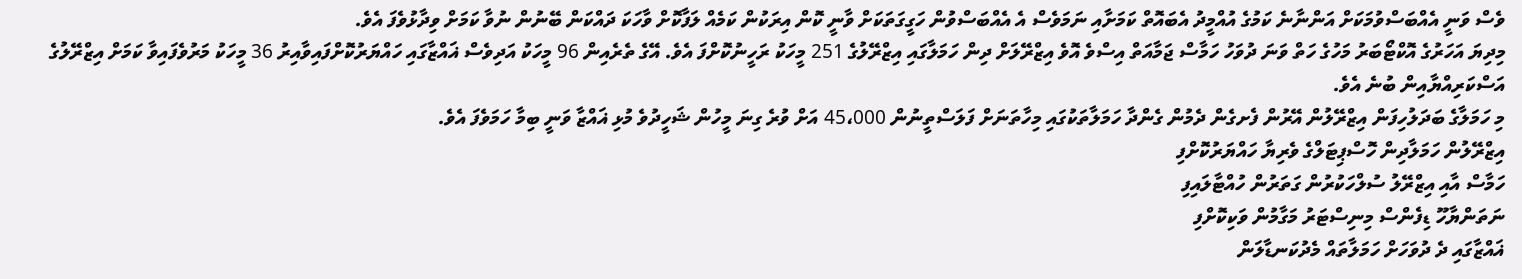ވެސް ވަނީ އެއްބަސްވުމަކަށް އަންނާނެ ކަމުގެ އުއްމީދު އެބައޮތް ކަމަށާއި ނަމަވެސް އެ އެއްބަސްވުން ހަގީގަތަކަށް ވާނީ ކޮން އިރަކުން ކަމެއް ލަފާކޮށް ވާހަކަ ދައްކަން ބޭނުން ނުވާ ކަމަށް ވިދާޅުވެފަ އެވެ.
މިދިޔަ އަހަރުގެ އޮކްޓޯބަރު މަހުގެ ހަތް ވަނަ ދުވަހު ހަމާސް ޖަމާއަތް އިސްވެ އޮވެ އިޒްރޭލަށް ދިން ހަމަލާގައި އިޒްރޭލުގެ 251 މީހަކު ރަހީނުކޮށްފަ އެވެ. އޭގެ ތެރެއިން 96 މީހަކު އަދިވެސް ޣައްޒާގައި ހައްޔަރުކޮށްފައިވާއިރު 36 މީހަކު މަރުވެފައިވާ ކަމަށް އިޒްރޭލުގެ އަސްކަރިއްޔާއިން ބުނެ އެވެ.
މި ހަމަލާގެ ބަދަލުހިފަން އިޒްރޭލުން އޭރުން ފެށގެން ދެމުން ގެންދާ ހަމަލާތަކުގައި މިހާތަނަށް ފަލަސްތީނުން 45،000 އަށް ވުރެ ގިނަ މީހުން ޝަހީދުވެ މުޅި ޣައްޒާ ވަނީ ބިމާ ހަމަވެފަ އެވެ.
އިޒްރޭލުން ހަމަލާދިން ހޮސްޕިޓަލްގެ ވެރިޔާ ހައްޔަރުކޮށްފި
ހަމާސް އާއި އިޒްރޭލު ސުލްހަކުރުން ގަތަރުން ހުއްޓާލައިފި
ނަތަންޔާހޫ ޑިފެންސް މިނިސްޓަރު މަގާމުން ވަކިކޮށްފި
ޣައްޒާގައި ދެ ދުވަހަށް ހަމަލާތައް މެދުކަނޑާލަން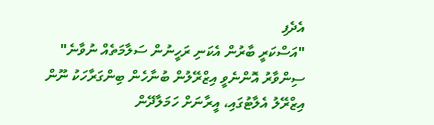އެދެފި
"އަސްކަރީ ބާރުން އެކަނި ރަހީނުން ސަލާމަތެއް ނުވާނެ"
ސިންވާރު އޮންނެވީ އިޒްރޭލުން ބުނާހެން ބިންގަރާހަކު ނޫން
އިޒްރޭލު އެލާޓުގައި، އީރާނަށް ހަމަލާދޭން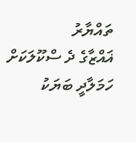ތައްޔާރު
ޣައްޒާގެ ދެ ސްކޫލަކަށް ހަމަލާދީ ބަޔަކު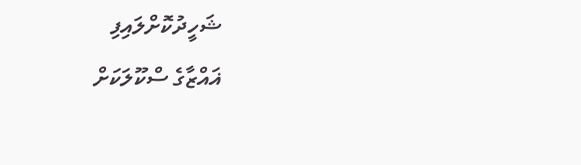ޝަހީދުކޮށްލައިފި
ޣައްޒާގެ ސްކޫލަކަށް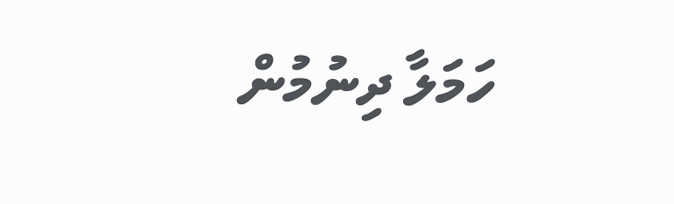ހަމަލާ ދިނުމުން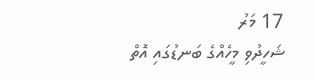17 މަރު
ޝަހީދުވި މީހެއްގެ ބަނޑުގައި އޮތް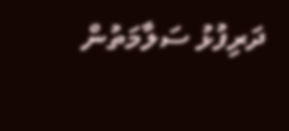ދަރިފުޅު ސަލާމަތުން